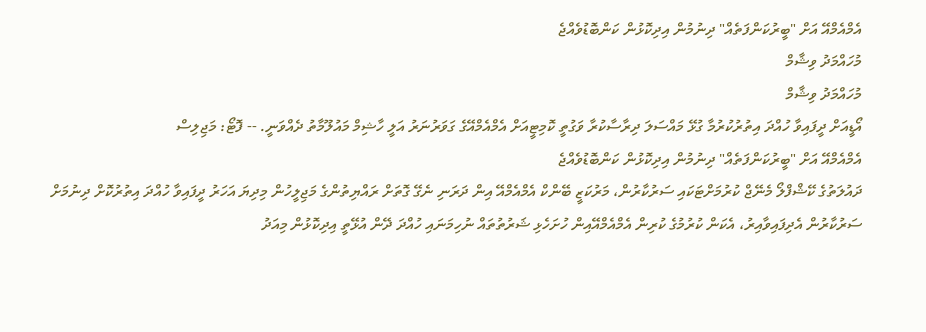އެމްއެމްއޭ އަށް "ބީރުކަންފަތެއް" ދިނުމުން އިދިކޮޅުން ކަންބޮޑުވެއްޖެ
މުހައްމަދު ވިޝާމް
މުހައްމަދު ވިޝާމް
އޯޑީއަށް ދީފައިވާ ހުއްދަ އިތުރުކުރުމާ ގުޅޭ މައްސަލަ ދިރާސާކުރާ ވަގުތީ ކޮމިޓީއަށް އެމްއެމްއޭގެ ގަވަރުނަރު އަލީ ހާޝިމް މައުލޫމާތު ދެއްވަނީ. -- ފޮޓޯ: މަޖިލިސް
އެމްއެމްއޭ އަށް "ބީރުކަންފަތެއް" ދިނުމުން އިދިކޮޅުން ކަންބޮޑުވެއްޖެ
ދައުލަތުގެ ކޭޝްފްލޯ މެނޭޖް ކުރުމަށްޓަކައި ސަރުކާރުން، މަރުކަޒީ ބޭންކް އެމްއެމްއޭ އިން ދަރަނި ނެގޭ ގޮތަށް ރައްޔިތުންގެ މަޖިލީހުން މިދިޔަ އަހަރު ދީފައިވާ ހުއްދަ އިތުރުކޮށް ދިނުމަށް ސަރުކާރުން އެދިފައިވާއިރު، އެކަން ކުރުމުގެ ކުރިން އެމްއެމްއޭއިން ހުށަހެޅި ޝަރުތުތައް ނުހިމަނައި ހުއްދަ ދޭން އުޅޭތީ އިދިކޮޅުން މިއަދު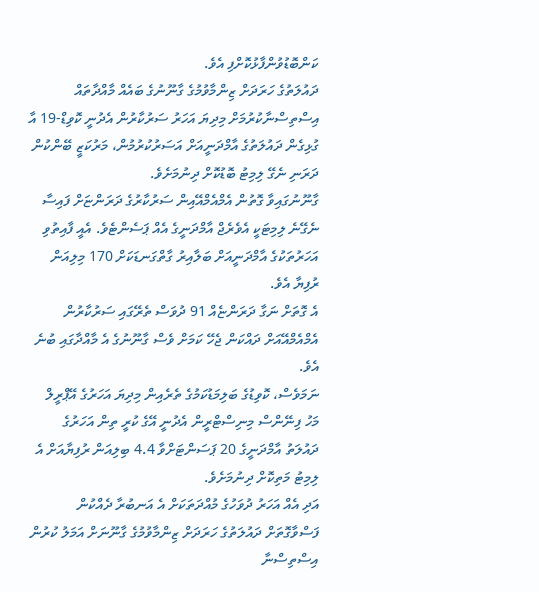ކަންބޮޑުވުންފާޅުކޮށްފި އެވެ.
ދައުލަތުގެ ހަރަދަށް ޒިންމާވުމުގެ ގާނޫނުގެ ބައެއް މާއްދާތައް އިސްތިސްނާކުރުމަށް މިދިޔަ އަހަރު ސަރުކާރުން އެދުނީ ކޮވިޑް-19 އާ ގުޅިގެން ދައުލަތުގެ އާމްދަނީއަށް އަސަރުކުރުމުން، މަރުކަޒީ ބޭންކުން ދަރަނި ނެގޭ ލިމިޓު ބޮޑުކޮށް ދިނުމަށެވެ.
ގާނޫނުގައިވާ ގޮތުން އެމްއެމްއޭއިން ސަރުކާރުގެ ދަރަންޏަށް ފައިސާ ނެގޭނެ ލިމިޓަކީ އެވެރެޖް އާމްދަނީގެ އެއް ޕަސެންޓެވެ. އެއީ ފާއިތުވި އަހަރުތަކުގެ އާމްދަނީއަށް ބަލާއިރު ގާތްގަނޑަކަށް 170 މިލިއަން ރުފިޔާ އެވެ.
އެ ގޮތަށް ނަގާ ދަރަންޏެއް 91 ދުވަސް ތެރޭގައި ސަރުކާރުން އެމްއެމްއޭއަށް ދައްކަން ޖެހޭ ކަމަށް ވެސް ގާނޫނުގެ އެ މާއްދާގައި ބުނެ އެވެ.
ނަމަވެސް، ކޮވިޑުގެ ބަލިމަޑުކަމުގެ ތެރެއިން މިދިޔަ އަހަރުގެ އޭޕްރީލް މަހު ފިނޭންސް މިނިސްޓްރީން އެދުނީ އޭގެ ކުރީ ތިން އަހަރުގެ ދައުލަތު އާމްދަނީގެ 20 ޕަސަންޓަށްވާ 4.4 ބިލިއަން ރުފިޔާއަށް އެ ލިމިޓު މަތިކޮށް ދިނުމަށެވެ.
އަދި އެއް އަހަރު ދުވަހުގެ މުއްދަތަކަށް އެ އަނބުރާ ދެއްކުން ފަސްވާގޮތަށް ދައުލަތުގެ ހަރަދަށް ޒިންމާވުމުގެ ގާނޫނަށް އަމަލު ކުރުން އިސްތިސްނާ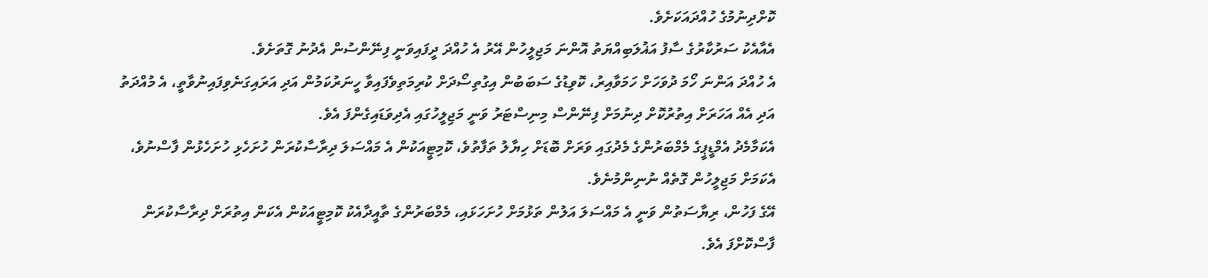ކޮށްދިނުމުގެ ހުއްދައަކަށެވެ.
އެއާއެކު ސަރުކާރުގެ ސާފު އަޣުލަބިއްޔަތު އޮންނަ މަޖިލީހުން އޭރު އެ ހުއްދަ ދީފައިވަނީ ފިނޭންސުން އެދުނު ގޮތަށެވެ.
އެ ހުއްދަ އަންނަ ހޯމަ ދުވަހަށް ހަމަވާއިރު، ކޮވިޑުގެ ސަބަބުން އިގުތިސޯދަށް ކުރިމަތިވެފައިވާ ހީނަރުކަމުން އަދި އަރައިގަނެވިފައިނުވާތީ، އެ މުއްދަތު އަދި އެއް އަހަރަށް އިތުރުކޮށް ދިނުމަށް ފިނޭންސް މިނިސްޓަރު ވަނީ މަޖިލީހުގައި އެދިވަޑައިގެންފަ އެވެ.
އެކަމާމެދު އެމްޑީޕީގެ މެމްބަރުންގެ މެދުގައި ވަރަށް ބޮޑަށް ހިޔާލު ތަފާތުވެ، ކޮމިޓީއަކުން އެ މައްސަލަ ދިރާސާކުރަން ހުށަހެޅި ހުށަހެޅުން ފާސްނުވެ، އެކަމަށް މަޖިލީހުން ގޮތެއް ނުނިންމުނެވެ.
އޭގެ ފަހުން، ރިޔާސަތުން ވަނީ އެ މައްސަލަ އަލުން ތަޅުމަށް ހުށަހަޅައި، މެމްބަރުންގެ ތާއީދާއެކު ކޮމިޓީއަކުން އެކަން އިތުރަށް ދިރާސާކުރަން ފާސްކޮށްފަ އެވެ.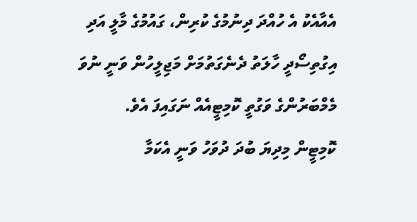އެއާއެކު އެ ހުއްދަ ދިނުމުގެ ކުރިން، ގައުމުގެ މާލީ އަދި އިގުތިސޯދީ ހާލަތު ދެނެގަތުމަށް މަޖިލީހުން ވަނީ ނުވަ މެމްބަރުންގެ ވަގުތީ ކޮމިޓީއެއް ނަގައިފަ އެވެ.
ކޮމިޓީން މިދިޔަ ބުދަ ދުވަހު ވަނީ އެކަމާ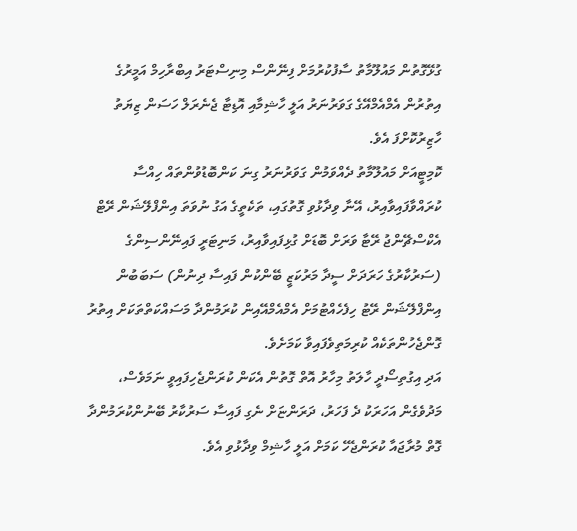ގުޅޭގޮތުން މައުލޫމާތު ސާފުކުރުމަށް ފިނޭންސް މިނިސްޓަރު އިބްރާހިމް އަމީރުގެ އިތުރުން އެމްއެމްއޭގެ ގަވަރުނަރު އަލީ ހާޝިމާއި އޮޑިޓާ ޖެނެރަލް ހަސަން ޒިޔަތު ހާޒިރުކޮށްފަ އެވެ.
ކޮމިޓީއަށް މައުލޫމާތު ދެއްވަމުން ގަވަރުނަރު ގިނަ ކަންބޮޑުވުންތައް ހިއްސާ ކުރައްވާފައިވާއިރު، އޭނާ ވިދާޅުވި ގޮތުގައި، ތަކެތީގެ އަގު ނުވަތަ އިންފްލޭޝަން ރޭޓް އެކްސްޗޭންޖު ރޭޓާ ވަރަށް ބޮޑަށް ގުޅިފައިވާއިރު، މަނިޓަރީ ފައިނޭންސިންގެ (ސަރުކާރުގެ ހަރަދަށް ސީދާ މަރުކަޒީ ބޭންކުން ފައިސާ ދިނުން) ސަބަބުން އިންފްލޭޝަން ރޭޓު ހިފެހެއްޓުމަށް އެމްއެމްއޭއިން ކުރަމުންދާ މަސައްކަތްތަކަށް އިތުރު ގޮންޖެހުންތަކެއް ކުރިމަތިވެފައިވާ ކަމަށެވެ.
އަދި އިގުތިސޯދީ ހާލަތު މިހާރު އޮތް ގޮތުން އެކަން ކުރަންޖެހިފައިވީ ނަމަވެސް، މަދުވެގެން އަހަރަކު ދެ ފަހަރު، ދަރަންޏަށް ނެގި ފައިސާ ސަރުކާރު ބޭނުންކުރަމުންދާ ގޮތް މުރާޖައާ ކުރަންޖެހޭ ކަމަށް އަލީ ހާޝިމް ވިދާޅުވި އެވެ.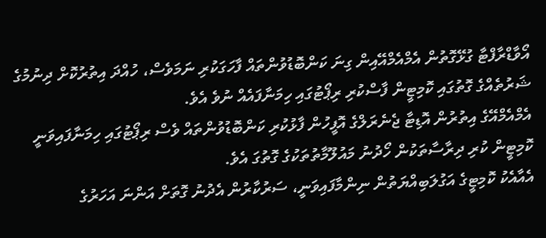އޯވާޑްރާފްޓާ ގުޅޭގޮތުން އެމްއެމްއޭއިން ގިނަ ކަންބޮޑުވުންތައް ފާހަގަކުރި ނަމަވެސް، ހުއްދަ އިތުރުކޮށް ދިނުމުގެ ޝަރުތެއްގެ ގޮތުގައި ކޮމިޓީން ފާސްކުރި ރިޕޯޓުގައި ހިމަނާފައެއް ނުވެ އެވެ.
އެމްއެމްއޭގެ އިތުރުން އޮޑިޓާ ޖެނެރަލްގެ އޮފީހުން ފާޅުކުރި ކަންބޮޑުވުންތައް ވެސް ރިޕޯޓުގައި ހިމަނާފައިވަނީ ކޮމިޓީން ކުރި ދިރާސާތަކުން ހޯދުނު މައުލޫމާތުތަކުގެ ގޮތުގަ އެވެ.
އެއާއެކު ކޮމިޓީގެ އަގުލަބިއްޔަތުން ނިންމާފައިވަނީ، ސަރުކާރުން އެދުނު ގޮތަށް އަންނަ އަހަރުގެ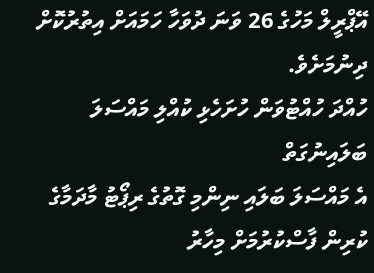އޭޕްރީލް މަހުގެ 26 ވަނަ ދުވަހާ ހަމައަށް އިތުރުކޮށް ދިނުމަށެވެ.
ހުއްދަ ހުއްޓުވަން ހުށަހެޅި ކުއްލި މައްސަލަ ބަލައިނުގަތް
އެ މައްސަލަ ބަލައި ނިންމި ގޮތުގެ ރިޕޯޓު މާދަމާގެ ކުރިން ފާސްކުރުމަށް މިހާރު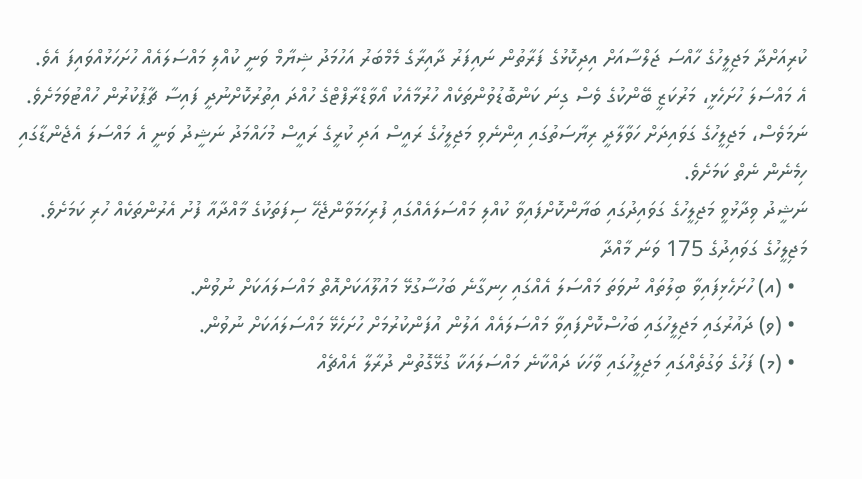ކުރިއަށްދާ މަޖިލީހުގެ ހާއްސަ ޖަލްސާއަށް އިދިކޮޅުގެ ފަރާތުން ނައިފަރު ދާއިރާގެ މެމްބަރު އަހުމަދު ޝިޔާމް ވަނީ ކުއްލި މައްސަލައެއް ހުށަހަޅުއްވައިފަ އެވެ.
އެ މައްސަލަ ހުށަހެޅީ، މަރުކަޒީ ބޭންކުގެ ވެސް ގިނަ ކަންބޮޑުވުންތަކެއް ހުރުމާއެކު އޯވާޑްރާފްޓްގެ ހުއްދަ އިތުރުކޮށްނުދީ ފައިސާ ޗާޕުކުރުން ހުއްޓުވަމަށެވެ.
ނަމަވެސް، މަޖިލީހުގެ ގަވައިދަށް ހަވާލާދީ ރިޔާސަތުގައި އިންނެވި މަޖިލީހުގެ ރައީސް އަދި ކުރީގެ ރައީސް މުހައްމަދު ނަޝީދު ވަނީ އެ މައްސަލަ އެޖެންޑާގައި ހިމެނެން ނެތް ކަމަށެވެ.
ނަޝީދު ވިދާޅުވީ މަޖިލީހުގެ ގަވައިދުގައި ބަޔާންކޮށްފައިވާ ކުއްލި މައްސަލައެއްގައި ފުރިހަމަވާންޖެހޭ ސިފަތަކުގެ މާއްދާއާ ފުށު އެރުންތަކެއް ހުރި ކަމަށެވެ.
މަޖިލީހުގެ ގަވައިދުގެ 175 ވަނަ މާއްދާ
  • (އ) ހުށަހެޅިފައިވާ ބިލުތައް ނުވަތަ މައްސަލަ އެއްގައި ހިނގާނެ ބަހުސާގުޅޭ މައުލޫއަކަށްއޮތް މައްސަލައަކަށް ނުވުން.
  • (ވ) ދައުރުގައި މަޖިލީހުގައި ބަހުސްކޮށްފައިވާ މައްސަލައެއް އަލުން އުފަންކުރުމަށް ހުށަހެޅޭ މައްސަލައަކަށް ނުވުން.
  • (މ) ފަހުގެ ވަގުތެއްގައި މަޖިލީހުގައި ވާހަކަ ދައްކާނެ މައްސަލައަކާ ގުޅޭގޮތުން ދުރާލާ އެއްޗެއް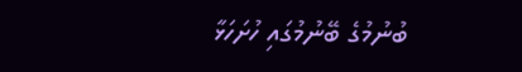ބުނުމުގެ ބޭނުމުގައި ހުށަހަޅާ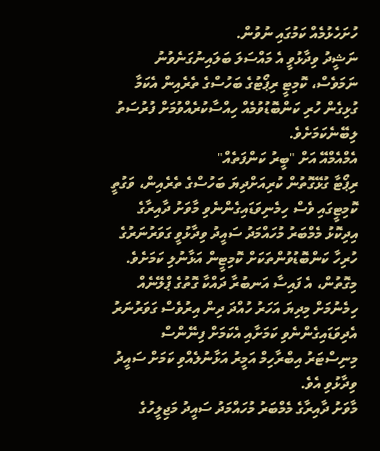ހުށަހެޅުމެއް ކަމުގައި ނުވުން.
ނަޝީދު ވިދާޅުވީ އެ މައްސަލަ ބަލައިނުގަނެވުނު ނަމަވެސް، ކޮމިޓީ ރިޕޯޓުގެ ބަހުސްގެ ތެރެއިން އެކަމާ ގުޅިގެން ހުރި ކަންބޮޑުވުމެއް ހިއްސާކުރެއްވުމަށް ފުރުސަތު ލިބޭނެކަމަށެވެ.
އެމްއެމްއޭ އަށް "ބީރު ކަންފަތެއް"
ރިޕޯޓާ ގުޅޭގޮތުން ކުރިއަށްދިޔަ ބަހުސްގެ ތެރެއިން، ވަގުތީ ކޮމިޓީގައި ވެސް ހިމެނިވަޑައިގެންނެވި މާވަށު ދާއިރާގެ އިދިކޮޅު މެމްބަރު މުހައްމަދު ސައީދު ވިދާޅުވީ ގަވަރުނަރުގެ ހުރިހާ ކަންބޮޑުވުންތަކަށް ކޮމިޓީން އަޅާނުލި ކަމަށެވެ.
މިގޮތުން، އެ ފައިސާ އަނބުރާ ދައްކާ ގޮތުގެ ޕްލޭނެއް ހިމެނުމަށް މިދިޔަ އަހަރު ހުއްދަ ދިން އިރުވެސް ގަވަރުނަރު އެދިވަޑައިގެންނެވި ކަމަށާއި އެކަމަށް ފިނޭންސް މިނިސްޓަރު އިބްރާހިމް އަމީރު އަޅާނުލެއްވި ކަމަށް ސައީދު ވިދާޅުވި އެވެ.
މާވަށު ދާއިރާގެ މެމްބަރު މުހައްމަދު ސައީދު މަޖިލީހުގެ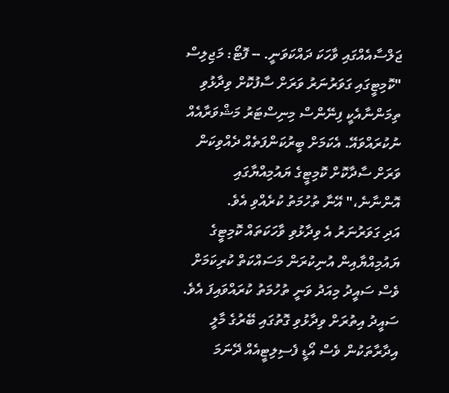ޖަލްސާއެއްގައި ވާހަކަ ދައްކަވަނީ. -- ފޮޓޯ: މަޖިލިސް
"ކޮމިޓީގައި ގަވަރުނަރު ވަރަށް ސާފުކޮށް ވިދާޅުވި ތިމަންނާއެކީ ފިނޭންސް މިނިސްޓަރު މަޝްވަރާއެއް ނުކުރައްވައޭ. އެކަމަށް ބީރުކަންފަތެއް ދެއްވިކަން ވަރަށް ސާދާކޮށް ކޮމިޓީގެ ޔައުމިއްޔާގައި އޮންނާނެ،" އޭނާ ތުހުމަތު ކުރެއްވި އެވެ.
އަދި ގަވަރުނަރު އެ ވިދާޅުވި ވާހަކަތައް ކޮމިޓީގެ ޔައުމިއްޔާއިން އުނިކުރަން މަސައްކަތް ކުރިކަމަށް ވެސް ސައީދު މިއަދު ވަނީ ތުހުމަތު ކުރައްވައިފަ އެވެ.
ސައީދު އިތުރަށް ވިދާޅުވި ގޮތުގައި ބޭރުގެ މާލީ އިދާރާތަކުން ވެސް އޯޑީ ފެސިލިޓީއެއް ދޭނަމަ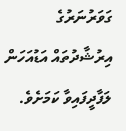ގަވަރުނަރުގެ އިރުޝާދުތައް އަޑުއަހަން ލަފާދީފައިވާ ކަމަށެވެ.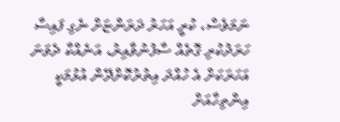ނަމަވެސް، ކުރީ އަހަރު ދަރަންޏަށް ނެގި ފައިސާ ހަރަދުކުރި ގޮތެއް ސާފުނުވާއިރު، އަނެއްކާ ދެވަނަ އަހަރަކަށް އެ ހުއްދަ އިތުރުކޮށްދޭން އުޅުމަކީ އިންތިހާއަށް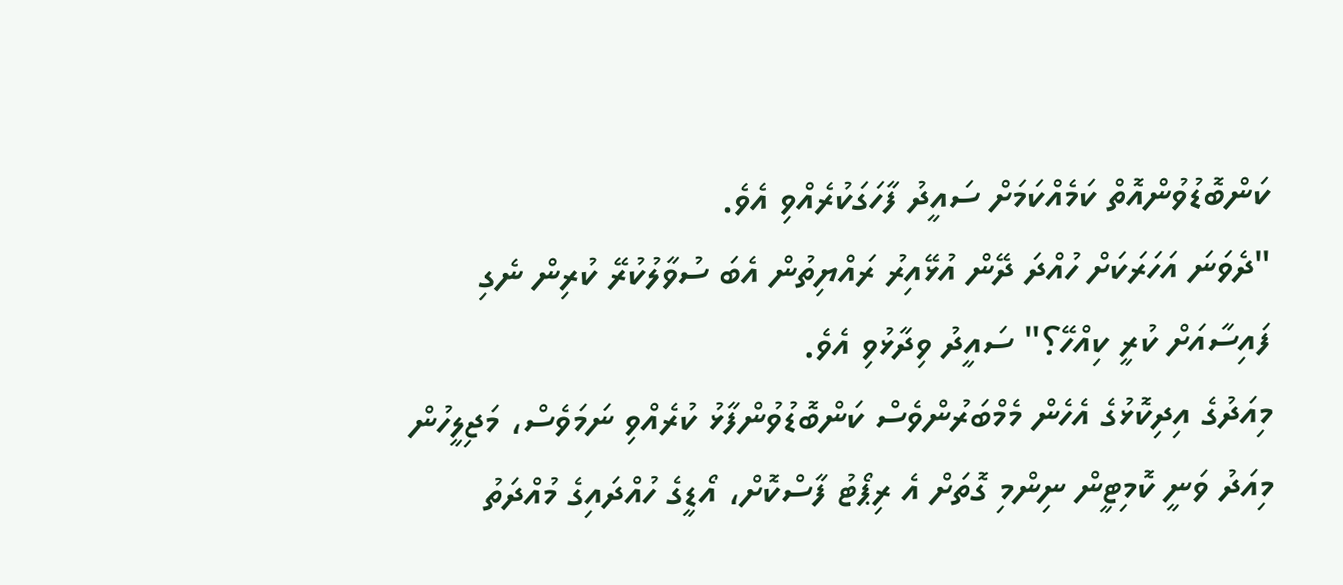ކަންބޮޑުވުންއޮތް ކަމެއްކަމަށް ސައީދު ފާހަގަކުރެއްވި އެވެ.
"ދެވަނަ އަހަރަކަށް ހުއްދަ ދޭން އުޅޭއިރު ރައްޔިތުން އެބަ ސުވާލުކުރޭ ކުރިން ނެގި ފައިސާއަށް ކުރީ ކިއްހޭ؟" ސައީދު ވިދާޅުވި އެވެ.
މިއަދުގެ އިދިކޮޅުގެ އެހެން މެމްބަރުންވެސް ކަންބޮޑުވުންފާޅު ކުރެއްވި ނަމަވެސް، މަޖިލީހުން މިއަދު ވަނީ ކޮމިޓީން ނިންމި ގޮތަށް އެ ރިޕޯޓު ފާސްކޮށް، އޯޑީގެ ހުއްދައިގެ މުއްދަތު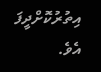އިތުރުކޮށްދީފަ އެވެ.